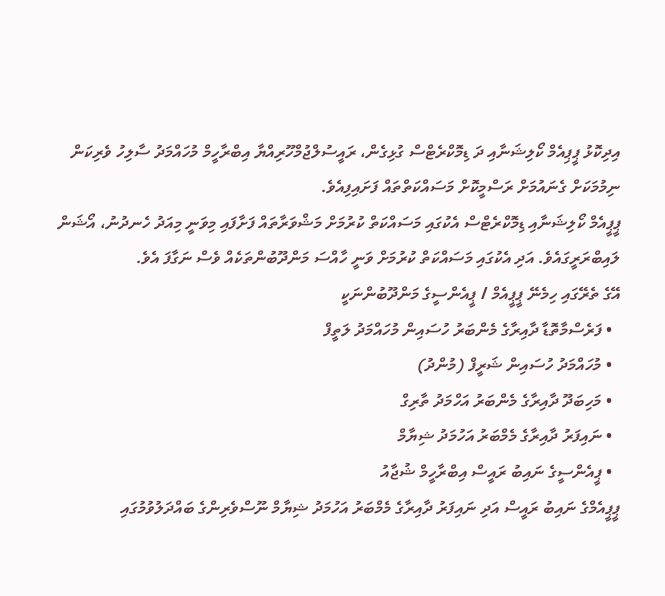އިދިކޮޅު ޕީޕިއެމް ކޯލިޝަނާއި ދަ ޑިމޮކްރެޓްސް ގުޅިގެން، ރައީސުލްޖުމްހޫރިއްޔާ އިބްރާހީމް މުހައްމަދު ސާލިހު ވެރިކަން ނިމުމަކަށް ގެނައުމަށް ރަސްމީކޮށް މަސައްކަތްތައް ފަށައިފިއެވެ.
ޕީޕީއެމް ކޯލިޝަނާއި ޑިމޮކްރެޓްސް އެކުގައި މަސައްކަތް ކުރުމަށް މަޝްވަރާތައް ފަށާފައި މިވަނީ މިއަދު ހެނދުނު، އޯޝަން ލައިބްރަރީގައެވެ. އަދި އެކުގައި މަސައްކަތް ކުރުމަށް ވަނީ ހާއްސަ މަންދޫބުންތަކެއް ވެސް ނަގާފަ އެވެ.
އޭގެ ތެރޭގައި ހިމެނޭ ޕީޕީއެމް / ޕީއެންސީގެ މަންދޫބުންނަކީ
  • ފަރެސްމާތޮޑާ ދާއިރާގެ މެންބަރު ހުސައިން މުހައްމަދު ލަތީފް
  • މުހައްމަދު ހުސައިން ޝަރީފް (މުންދު)
  • މަހިބަދޫ ދާއިރާގެ މެންބަރު އަހްމަދު ތާރިގް
  • ނައިފަރު ދާއިރާގެ މެމްބަރު އަހުމަދު ޝިޔާމް
  • ޕީއެންސީގެ ނައިބު ރައީސް އިބްރާހީމް ޝުޖާއު
ޕީޕީއެމްގެ ނައިބު ރައީސް އަދި ނައިފަރު ދާއިރާގެ މެމްބަރު އަހުމަދު ޝިޔާމް ނޫސްވެރިންގެ ބައްދަލުވުމުގައި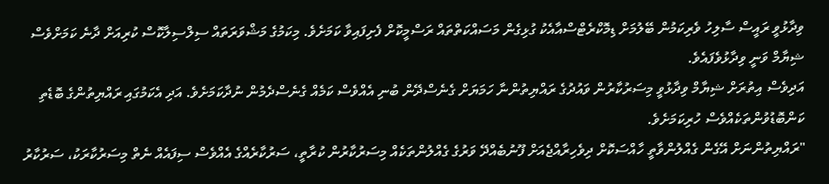ވިދާޅުވީ ރައީސް ސާލިހު ވެރިކަމުން ބޭލުމަށް ޑިމޮކްރެޓްސްއާއެކު ގުޅިގެން މަސައްކަތްތައް ރަސްމީކޮށް ފެށިފައިވާ ކަމަށެވެ. މިކަމުގެ މަޝްވަރަތައް ސިލްސިލާކޮސް ކުރިއަށް ދާނެ ކަމަށްވެސް ޝިޔާމް ވަނީ ވިދާޅުވެފައެވެ.
އަދިވެސް އިތުރަށް ޝިޔާމް ވިދާޅުވީ މިސަރުކާރުން ވައުދުގެ ރައްޔިތުންނާ ހަމަޔަށް ގެނެސްދޭން ބުނި އެއްވެސް ކަމެއް ގެނެސްދެމުން ނުދާކަމަށެވެ. އަދި އެކަމުގައި ރައްޔިތުންގެ ބޮޑެތި ކަންބޮޑުވުންތަކެއްވެސް ހުރިކަމަށެވެ.
"ރައްޔިތުންނަށް އޭގެން ގެއްލުންވާތީ ހާއްސަކޮށް ދިވެހިރާއްޖެއަށް ފޫނުބެއްދޭ ވަރުގެ ގެއްލުންތަކެއް މިސަރުކާރުން ކުރާތީ، ސަރުކާރެއްގެ އެއްވެސް ސިފައެއް ނެތް މިސަރުކާރަކު، ސަރުކާރު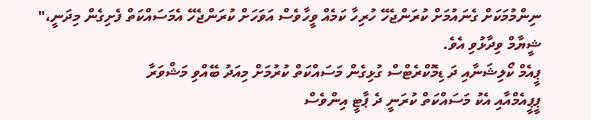ނިންމުމަކަށް ގެނައުމަށް ކުރަންޖެހޭ ހުރިހާ ކަމެއް ވީހާވެސް އަވަހަށް ކުރަންޖެހޭ އެމަސައްކަތް ފެށިގެން މިދަނީ،" ޝީޔާމް ވިދާޅުވި އެވެ.
ޕީއެމް ކޯލިޝަނާއި ދަ ޑިމޮކްރެޓްސް ގުޅިގެން މަސައްކަތް ކުރުމަށް މިއަދު ބޭއްވި މަޝްވަރާ
ޕީޕީއެމްއާއި އެކު މަސައްކަތް ކުރަނީ ދެ ޕާޓީ އިންވެސް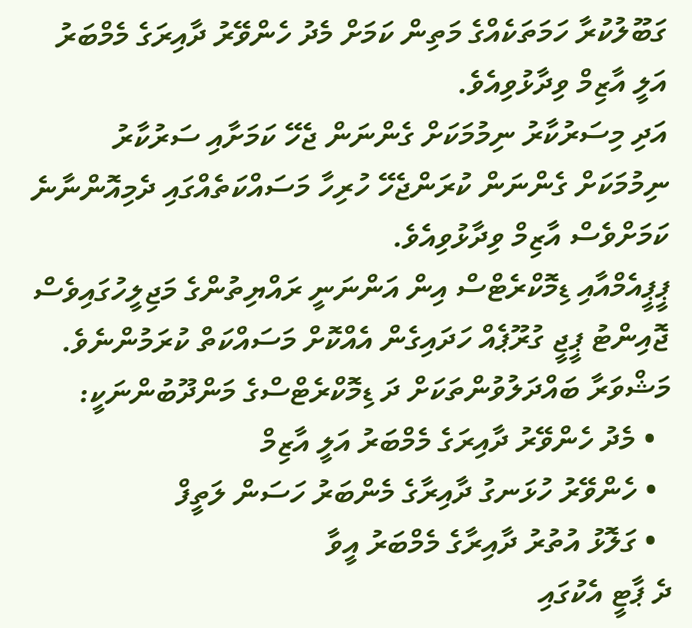ގަބޫލުކުރާ ހަމަތަކެއްގެ މަތިން ކަމަށް މެދު ހެންވޭރު ދާއިރަގެ މެމްބަރު އަލީ އާޒިމް ވިދާޅުވިއެވެ.
އަދި މިސަރުކާރު ނިމުމަކަށް ގެންނަން ޖެހޭ ކަމަށާއި ސަރުކާރު ނިމުމަކަށް ގެންނަން ކުރަންޖެހޭ ހުރިހާ މަސައްކަތެއްގައި ދެމިއޮންނާނެ ކަމަށްވެސް އާޒިމް ވިދާޅުވިއެވެ.
ޕީޕީއެމްއާއި ޑިމޮކްރެޓްސް އިން އަންނަނީ ރައްޔިތުންގެ މަޖިލީހުގައިވެސް ޖޮއިންޓު ޕީޖީ ގުރޫޕެއް ހަދައިގެން އެއްކޮށް މަސައްކަތް ކުރަމުންނެވެ.
މަޝްވަރާ ބައްދަލުވުންތަކަށް ދަ ޑިމޮކްރެޓްސްގެ މަންދޫބުންނަކީ:
  • މެދު ހެންވޭރު ދާއިރަގެ މެމްބަރު އަލީ އާޒިމް
  • ހެންވޭރު ހުޅަނގު ދާއިރާގެ މެންބަރު ހަސަން ލަތީފް
  • ގަލޮޅު އުތުރު ދާއިރާގެ މެމްބަރު އީވާ
ދެ ޕާޓީ އެކުގައި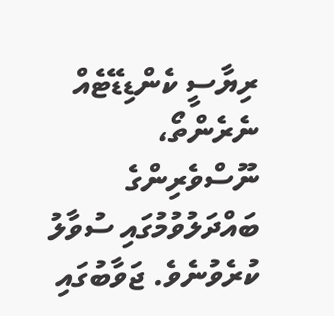ރިޔާސީ ކެންޑިޑޭޓެއް ނެރެންތޯ، ނޫސްވެރިންގެ ބައްދަލުވުމުގައި ސުވާލު ކުރެވުނެވެ. ޖަވާބުގައި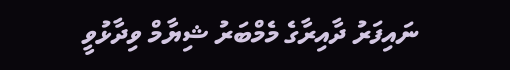ނައިފަރު ދާއިރާގެ މެމްބަރު ޝިޔާމް ވިދާޅުވީ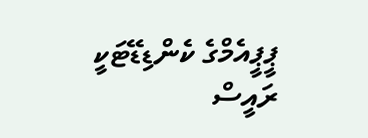ޕީޕީއެމްގެ ކެންޑިޑޭޓަކީ ރައީސް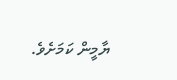ޔާމީން ކަމަށެވެ.